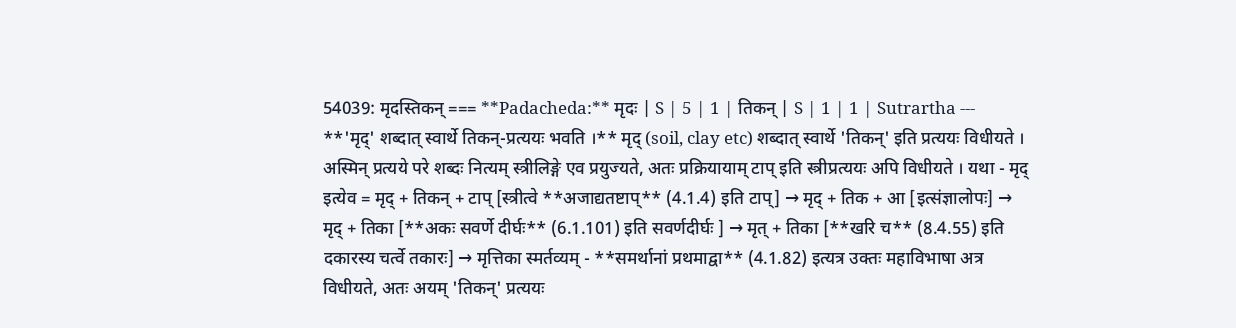54039: मृदस्तिकन् === **Padacheda:** मृदः | S | 5 | 1 | तिकन् | S | 1 | 1 | Sutrartha --- **'मृद्' शब्दात् स्वार्थे तिकन्-प्रत्ययः भवति ।** मृद् (soil, clay etc) शब्दात् स्वार्थे 'तिकन्' इति प्रत्ययः विधीयते । अस्मिन् प्रत्यये परे शब्दः नित्यम् स्त्रीलिङ्गे एव प्रयुज्यते, अतः प्रक्रियायाम् टाप् इति स्त्रीप्रत्ययः अपि विधीयते । यथा - मृद् इत्येव = मृद् + तिकन् + टाप् [स्त्रीत्वे **अजाद्यतष्टाप्** (4.1.4) इति टाप्] → मृद् + तिक + आ [इत्संज्ञालोपः] → मृद् + तिका [**अकः सवर्णे दीर्घः** (6.1.101) इति सवर्णदीर्घः ] → मृत् + तिका [**खरि च** (8.4.55) इति दकारस्य चर्त्वे तकारः] → मृत्तिका स्मर्तव्यम् - **समर्थानां प्रथमाद्वा** (4.1.82) इत्यत्र उक्तः महाविभाषा अत्र विधीयते, अतः अयम् 'तिकन्' प्रत्ययः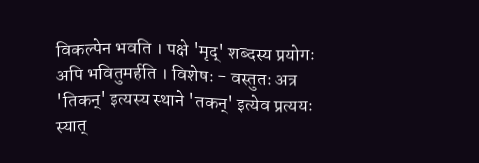विकल्पेन भवति । पक्षे 'मृद्' शब्दस्य प्रयोगः अपि भवितुमर्हति । विशेषः - वस्तुतः अत्र 'तिकन्' इत्यस्य स्थाने 'तकन्' इत्येव प्रत्ययः स्यात्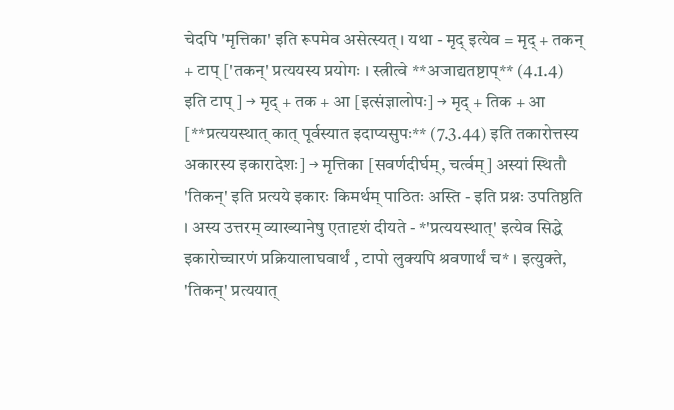चेदपि 'मृत्तिका' इति रूपमेव असेत्स्यत् । यथा - मृद् इत्येव = मृद् + तकन् + टाप् ['तकन्' प्रत्ययस्य प्रयोगः । स्त्रीत्वे **अजाद्यतष्टाप्** (4.1.4) इति टाप् ] → मृद् + तक + आ [इत्संज्ञालोपः] → मृद् + तिक + आ [**प्रत्ययस्थात् कात् पूर्वस्यात इदाप्यसुपः** (7.3.44) इति तकारोत्तस्य अकारस्य इकारादेशः] → मृत्तिका [सवर्णदीर्घम्, चर्त्वम्] अस्यां स्थितौ 'तिकन्' इति प्रत्यये इकारः किमर्थम् पाठितः अस्ति - इति प्रश्नः उपतिष्ठति । अस्य उत्तरम् व्याख्यानेषु एतादृशं दीयते - *'प्रत्ययस्थात्' इत्येव सिद्धे इकारोच्चारणं प्रक्रियालाघवार्थं , टापो लुक्यपि श्रवणार्थं च* । इत्युक्ते, 'तिकन्' प्रत्ययात्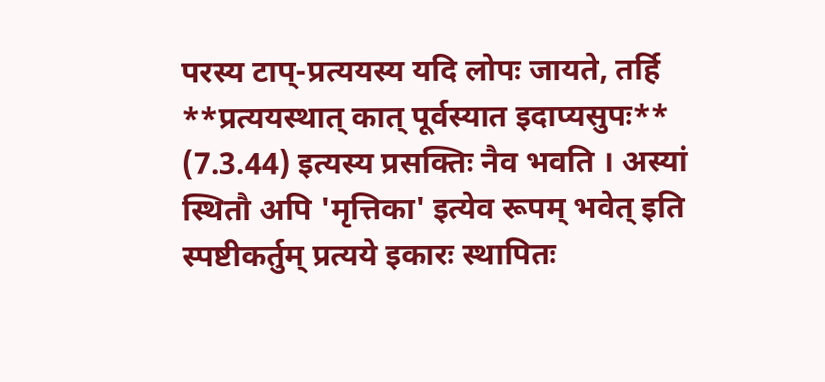परस्य टाप्-प्रत्ययस्य यदि लोपः जायते, तर्हि **प्रत्ययस्थात् कात् पूर्वस्यात इदाप्यसुपः** (7.3.44) इत्यस्य प्रसक्तिः नैव भवति । अस्यां स्थितौ अपि 'मृत्तिका' इत्येव रूपम् भवेत् इति स्पष्टीकर्तुम् प्रत्यये इकारः स्थापितः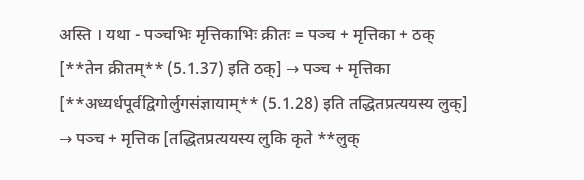अस्ति । यथा - पञ्चभिः मृत्तिकाभिः क्रीतः = पञ्च + मृत्तिका + ठक् [**तेन क्रीतम्** (5.1.37) इति ठक्] → पञ्च + मृत्तिका [**अध्यर्धपूर्वद्विगोर्लुगसंज्ञायाम्** (5.1.28) इति तद्धितप्रत्ययस्य लुक्] → पञ्च + मृत्तिक [तद्धितप्रत्ययस्य लुकि कृते **लुक्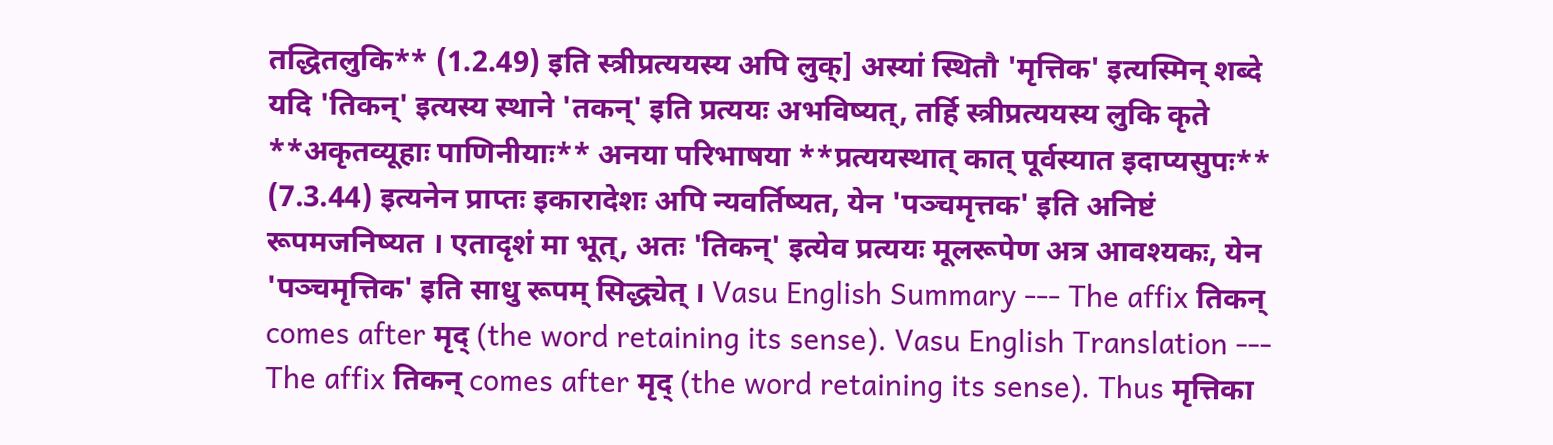तद्धितलुकि** (1.2.49) इति स्त्रीप्रत्ययस्य अपि लुक्] अस्यां स्थितौ 'मृत्तिक' इत्यस्मिन् शब्दे यदि 'तिकन्' इत्यस्य स्थाने 'तकन्' इति प्रत्ययः अभविष्यत्, तर्हि स्त्रीप्रत्ययस्य लुकि कृते **अकृतव्यूहाः पाणिनीयाः** अनया परिभाषया **प्रत्ययस्थात् कात् पूर्वस्यात इदाप्यसुपः** (7.3.44) इत्यनेन प्राप्तः इकारादेशः अपि न्यवर्तिष्यत, येन 'पञ्चमृत्तक' इति अनिष्टं रूपमजनिष्यत । एतादृशं मा भूत्, अतः 'तिकन्' इत्येव प्रत्ययः मूलरूपेण अत्र आवश्यकः, येन 'पञ्चमृत्तिक' इति साधु रूपम् सिद्ध्येत् । Vasu English Summary --- The affix तिकन् comes after मृद् (the word retaining its sense). Vasu English Translation --- The affix तिकन् comes after मृद् (the word retaining its sense). Thus मृत्तिका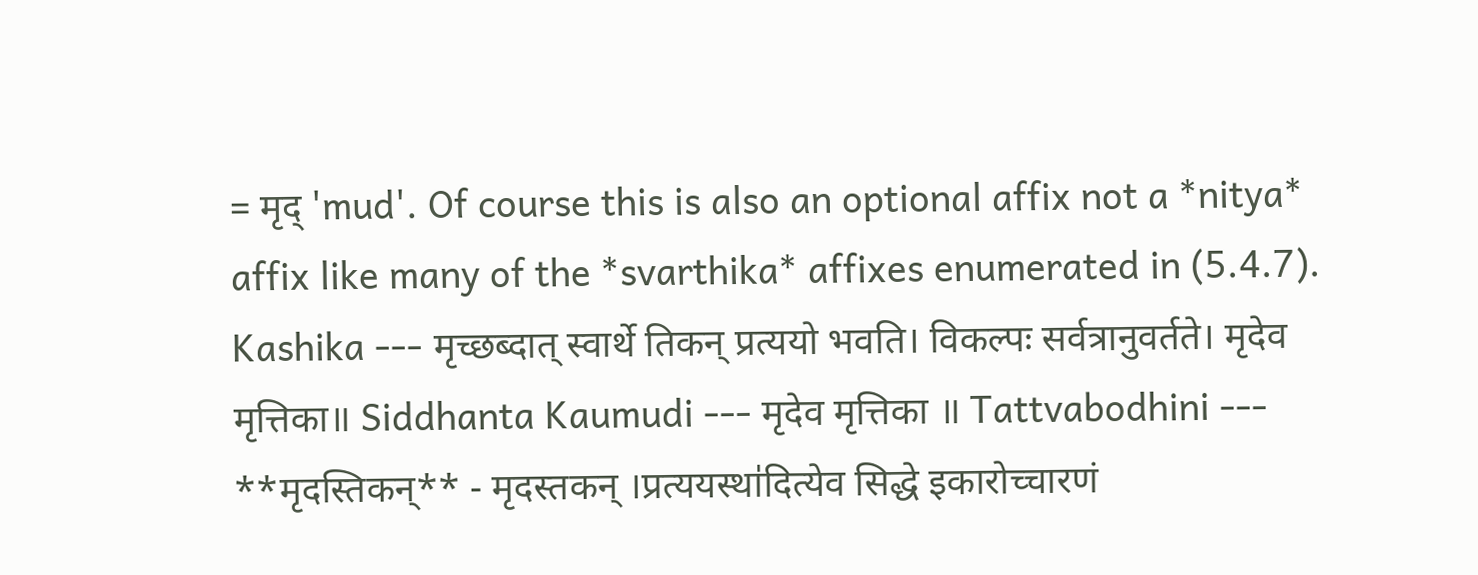= मृद् 'mud'. Of course this is also an optional affix not a *nitya* affix like many of the *svarthika* affixes enumerated in (5.4.7). Kashika --- मृच्छब्दात् स्वार्थे तिकन् प्रत्ययो भवति। विकल्पः सर्वत्रानुवर्तते। मृदेव मृत्तिका॥ Siddhanta Kaumudi --- मृदेव मृत्तिका ॥ Tattvabodhini --- **मृदस्तिकन्** - मृदस्तकन् ।प्रत्ययस्था॑दित्येव सिद्धे इकारोच्चारणं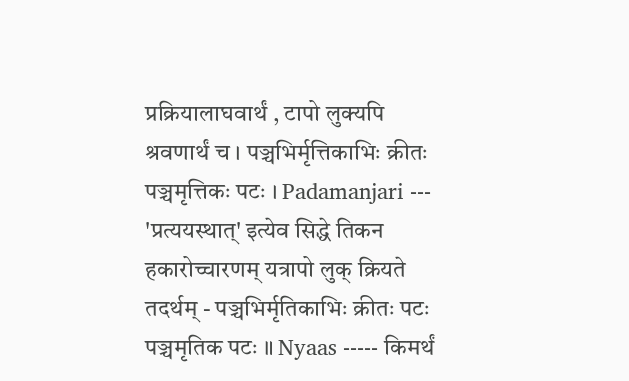प्रक्रियालाघवार्थं , टापो लुक्यपि श्रवणार्थं च । पञ्चभिर्मृत्तिकाभिः क्रीतः पञ्चमृत्तिकः पटः । Padamanjari --- 'प्रत्ययस्थात्' इत्येव सिद्धे तिकन हकारोच्चारणम् यत्रापो लुक् क्रियते तदर्थम् - पञ्चभिर्मृतिकाभिः क्रीतः पटः पञ्चमृतिक पटः ॥ Nyaas ----- किमर्थं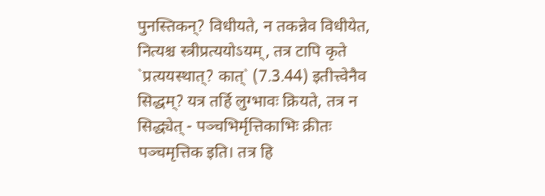पुनस्तिकन्? विधीयते, न तकन्नेव विधीयेत, नित्यश्च स्त्रीप्रत्ययोऽयम्, तत्र टापि कृते `प्रत्ययस्थात्? कात्` (7.3.44) इतीत्त्वेनैव सिद्धम्? यत्र तर्हि लुग्भावः क्रियते, तत्र न सिद्ध्येत् - पञ्चभिर्मृत्तिकाभिः क्रीतः पञ्चमृत्तिक इति। तत्र हि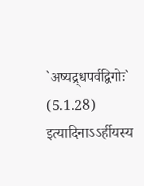`अष्यद्र्धपर्वद्विगोः` (5.1.28) इत्यादिनाऽऽर्हीयस्य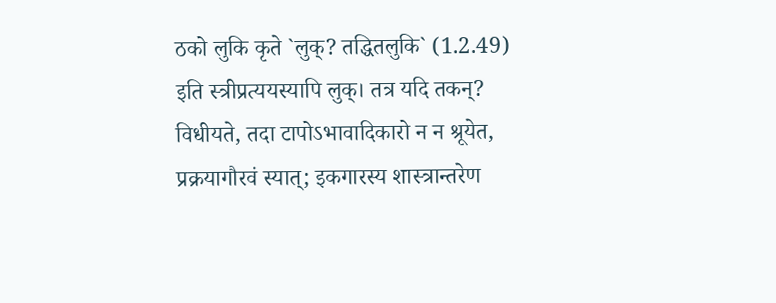ठको लुकि कृते `लुक्? तद्धितलुकि` (1.2.49) इति स्त्रीप्रत्ययस्यापि लुक्। तत्र यदि तकन्? विधीयते, तदा टापोऽभावादिकारो न न श्रूयेत, प्रक्रयागौरवं स्यात्; इकगारस्य शास्त्रान्तरेण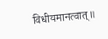विधीयमानत्वात्॥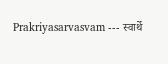Prakriyasarvasvam --- स्वार्थे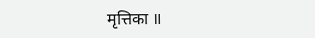मृत्तिका ॥